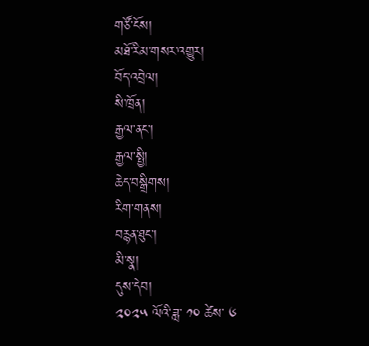གཙོ་ངོས།
མཐོ་རིམ་གསར་འགྱུར།
བོད་འབྲེལ།
སི་ཁྲོན།
རྒྱལ་ནང་།
རྒྱལ་སྤྱི།
ཆེད་བསྒྲིགས།
རིག་གནས།
བརྙན་ཐུང་།
མི་སྣ།
དུས་དེབ།
༢༠༢༥ ལོའི་ཟླ་ ༡༠ ཚེས་ ༦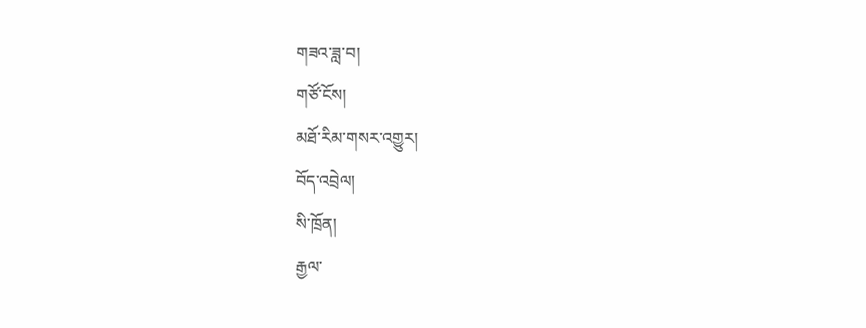གཟའ་ཟླ་བ།
གཙོ་ངོས།
མཐོ་རིམ་གསར་འགྱུར།
བོད་འབྲེལ།
སི་ཁྲོན།
རྒྱལ་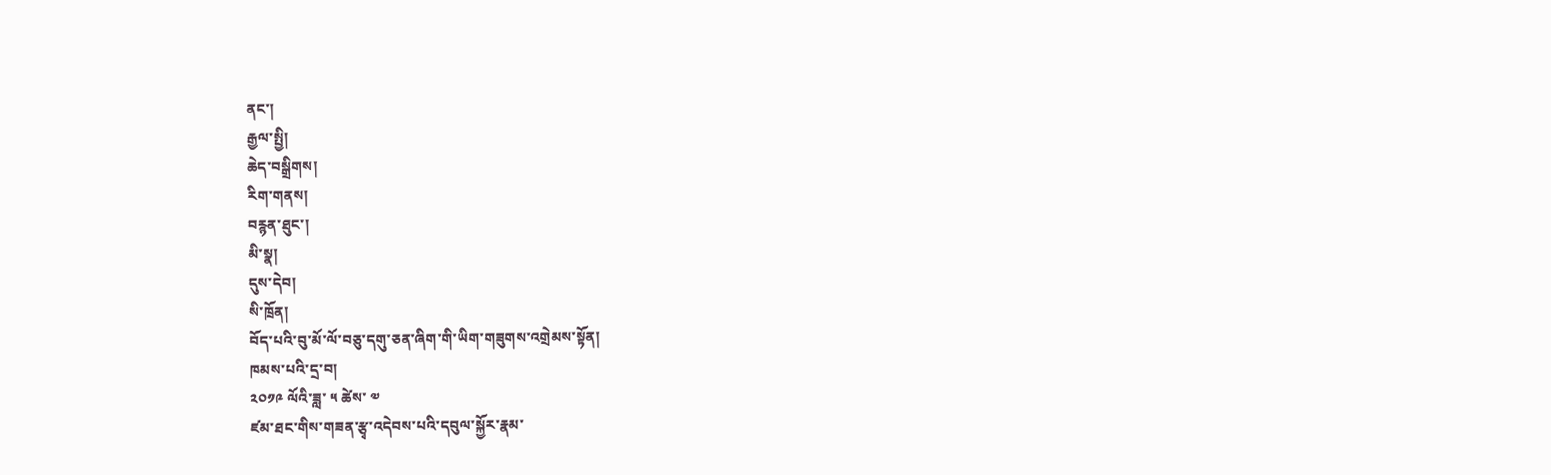ནང་།
རྒྱལ་སྤྱི།
ཆེད་བསྒྲིགས།
རིག་གནས།
བརྙན་ཐུང་།
མི་སྣ།
དུས་དེབ།
སི་ཁྲོན།
བོད་པའི་བུ་མོ་ལོ་བཅུ་དགུ་ཅན་ཞིག་གི་ཡིག་གཟུགས་འགྲེམས་སྟོན།
ཁམས་པའི་དྲ་བ།
༢༠༡༩ ལོའི་ཟླ་ ༥ ཚེས་ ༧
ཛམ་ཐང་གིས་གཟན་རྩྭ་འདེབས་པའི་དབུལ་སྐྱོར་རྣམ་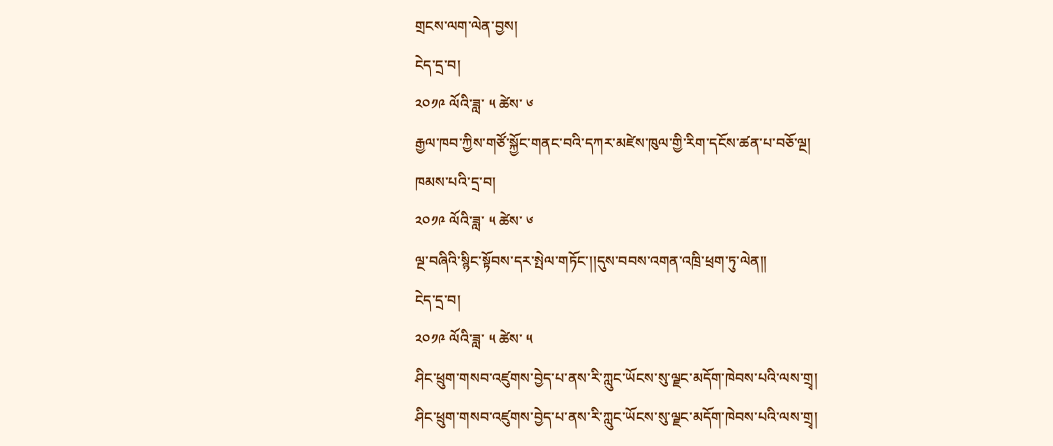གྲངས་ལག་ལེན་བྱས།
ངེད་དྲ་བ།
༢༠༡༩ ལོའི་ཟླ་ ༥ ཚེས་ ༦
རྒྱལ་ཁབ་ཀྱིས་གཙོ་སྐྱོང་གནང་བའི་དཀར་མཛེས་ཁུལ་གྱི་རིག་དངོས་ཚན་པ་བཅོ་ལྔ།
ཁམས་པའི་དྲ་བ།
༢༠༡༩ ལོའི་ཟླ་ ༥ ཚེས་ ༦
ལྔ་བཞིའི་སྙིང་སྟོབས་དར་སྤེལ་གཏོང་།།དུས་བབས་འགན་འཁྲི་ཕྲག་ཏུ་ལེན།།
ངེད་དྲ་བ།
༢༠༡༩ ལོའི་ཟླ་ ༥ ཚེས་ ༥
ཤིང་ཕྲུག་གསབ་འཛུགས་བྱེད་པ་ནས་རི་ཀླུང་ཡོངས་སུ་ལྗང་མདོག་ཁེབས་པའི་ལས་གྲྭ།
ཤིང་ཕྲུག་གསབ་འཛུགས་བྱེད་པ་ནས་རི་ཀླུང་ཡོངས་སུ་ལྗང་མདོག་ཁེབས་པའི་ལས་གྲྭ།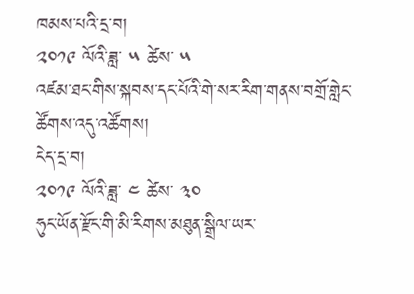ཁམས་པའི་དྲ་བ།
༢༠༡༩ ལོའི་ཟླ་ ༥ ཚེས་ ༥
འཛམ་ཐང་གིས་སྐབས་དང་པོའི་གེ་སར་རིག་གནས་བགྲོ་གླེང་ཚོགས་འདུ་འཚོགས།
ངེད་དྲ་བ།
༢༠༡༩ ལོའི་ཟླ་ ༤ ཚེས་ ༣༠
ཧུང་ཡོན་རྫོང་གི་མི་རིགས་མཐུན་སྒྲིལ་ཡར་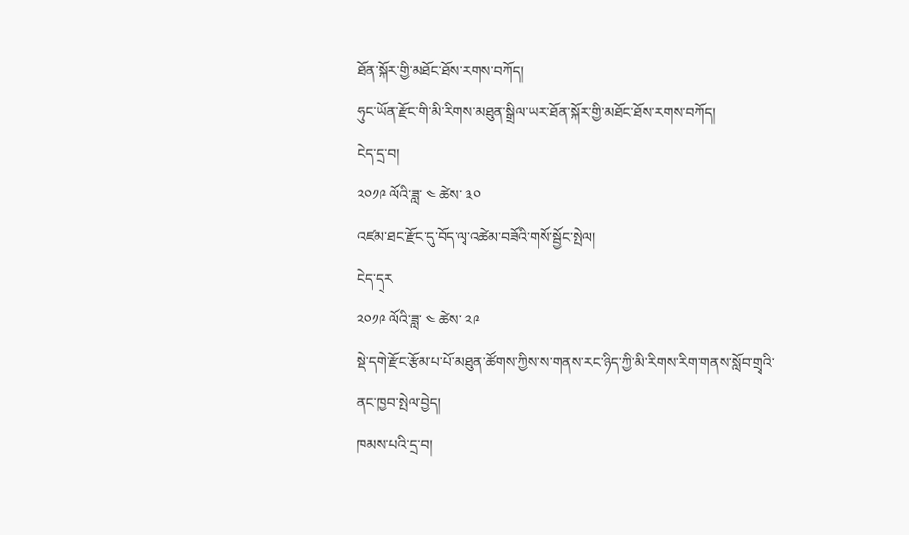ཐོན་སྐོར་གྱི་མཐོང་ཐོས་རགས་བཀོད།
ཧུང་ཡོན་རྫོང་གི་མི་རིགས་མཐུན་སྒྲིལ་ཡར་ཐོན་སྐོར་གྱི་མཐོང་ཐོས་རགས་བཀོད།
ངེད་དྲ་བ།
༢༠༡༩ ལོའི་ཟླ་ ༤ ཚེས་ ༣༠
འཛམ་ཐང་རྫོང་དུ་བོད་ལྭ་འཚེམ་བཟོའི་གསོ་སྦྱོང་སྤེལ།
ངེད་ད྄ར
༢༠༡༩ ལོའི་ཟླ་ ༤ ཚེས་ ༢༩
སྡེ་དགེ་རྫོང་རྩོམ་པ་པོ་མཐུན་ཚོགས་ཀྱིས་ས་གནས་རང་ཉིད་ཀྱི་མི་རིགས་རིག་གནས་སློབ་གྲྭའི་ནང་ཁྱབ་སྤེལ་བྱེད།
ཁམས་པའི་དྲ་བ།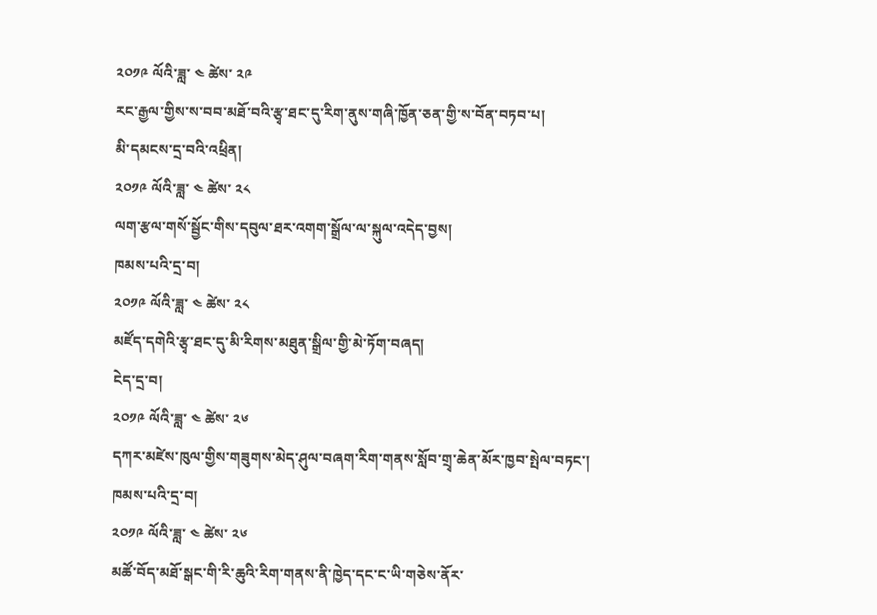༢༠༡༩ ལོའི་ཟླ་ ༤ ཚེས་ ༢༩
རང་རྒྱལ་གྱིས་ས་བབ་མཐོ་བའི་རྩྭ་ཐང་དུ་རིག་ནུས་གཞི་ཁྱོན་ཅན་གྱི་ས་བོན་བཏབ་པ།
མི་དམངས་དྲ་བའི་འཕྲིན།
༢༠༡༩ ལོའི་ཟླ་ ༤ ཚེས་ ༢༨
ལག་རྩལ་གསོ་སྦྱོང་གིས་དབུལ་ཐར་འགག་སྒྲོལ་ལ་སྐུལ་འདེད་བྱས།
ཁམས་པའི་དྲ་བ།
༢༠༡༩ ལོའི་ཟླ་ ༤ ཚེས་ ༢༨
མཛོད་དགེའི་རྩྭ་ཐང་དུ་མི་རིགས་མཐུན་སྒྲིལ་གྱི་མེ་ཏོག་བཞད།
ངེད་དྲ་བ།
༢༠༡༩ ལོའི་ཟླ་ ༤ ཚེས་ ༢༦
དཀར་མཛེས་ཁུལ་གྱིས་གཟུགས་མེད་ཤུལ་བཞག་རིག་གནས་སློབ་གྲྭ་ཆེན་མོར་ཁྱབ་སྤེལ་བཏང་།
ཁམས་པའི་དྲ་བ།
༢༠༡༩ ལོའི་ཟླ་ ༤ ཚེས་ ༢༦
མཚོ་བོད་མཐོ་སྒང་གི་རི་ཆུའི་རིག་གནས་ནི་ཁྱེད་དང་ང་ཡི་གཅེས་ནོར་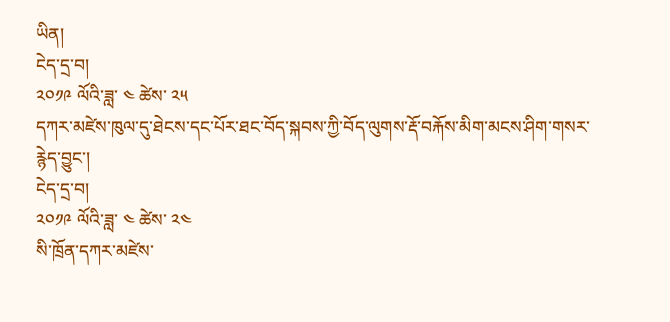ཡིན།
ངེད་དྲ་བ།
༢༠༡༩ ལོའི་ཟླ་ ༤ ཚེས་ ༢༥
དཀར་མཛེས་ཁུལ་དུ་ཐེངས་དང་པོར་ཐང་བོད་སྐབས་ཀྱི་བོད་ལུགས་རྡོ་བརྐོས་མིག་མངས་ཤིག་གསར་རྙེད་བྱུང་།
ངེད་དྲ་བ།
༢༠༡༩ ལོའི་ཟླ་ ༤ ཚེས་ ༢༤
སི་ཁྲོན་དཀར་མཛེས་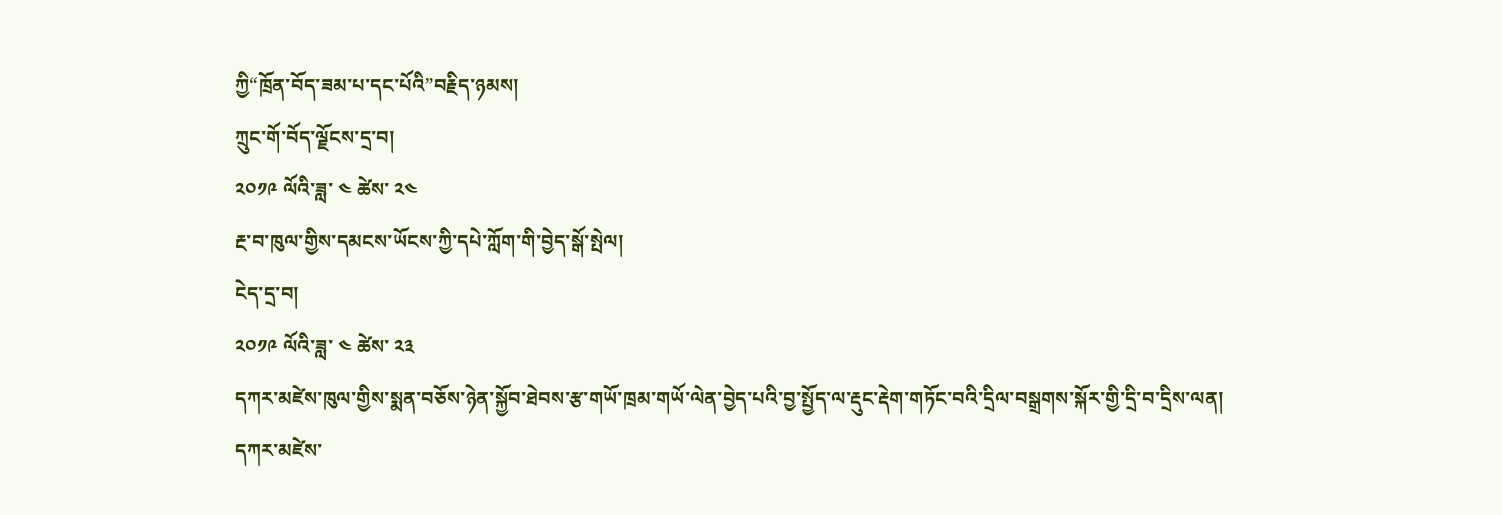ཀྱི“ཁྲོན་བོད་ཟམ་པ་དང་པོའི”བརྗིད་ཉམས།
ཀྲུང་གོ་བོད་ལྗོངས་དྲ་བ།
༢༠༡༩ ལོའི་ཟླ་ ༤ ཚེས་ ༢༤
རྔ་བ་ཁུལ་གྱིས་དམངས་ཡོངས་ཀྱི་དཔེ་ཀློག་གི་བྱེད་སྒོ་སྤེལ།
ངེད་དྲ་བ།
༢༠༡༩ ལོའི་ཟླ་ ༤ ཚེས་ ༢༣
དཀར་མཛེས་ཁུལ་གྱིས་སྨན་བཅོས་ཉེན་སྐྱོབ་ཐེབས་རྩ་གཡོ་ཁྲམ་གཡོ་ལེན་བྱེད་པའི་བྱ་སྤྱོད་ལ་རྡུང་རྡེག་གཏོང་བའི་དྲིལ་བསྒྲགས་སྐོར་གྱི་དྲི་བ་དྲིས་ལན།
དཀར་མཛེས་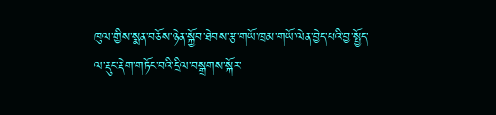ཁུལ་གྱིས་སྨན་བཅོས་ཉེན་སྐྱོབ་ཐེབས་རྩ་གཡོ་ཁྲམ་གཡོ་ལེན་བྱེད་པའི་བྱ་སྤྱོད་ལ་རྡུང་རྡེག་གཏོང་བའི་དྲིལ་བསྒྲགས་སྐོར་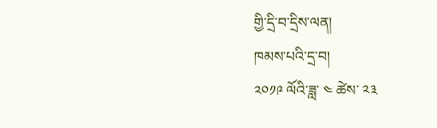གྱི་དྲི་བ་དྲིས་ལན།
ཁམས་པའི་དྲ་བ།
༢༠༡༩ ལོའི་ཟླ་ ༤ ཚེས་ ༢༣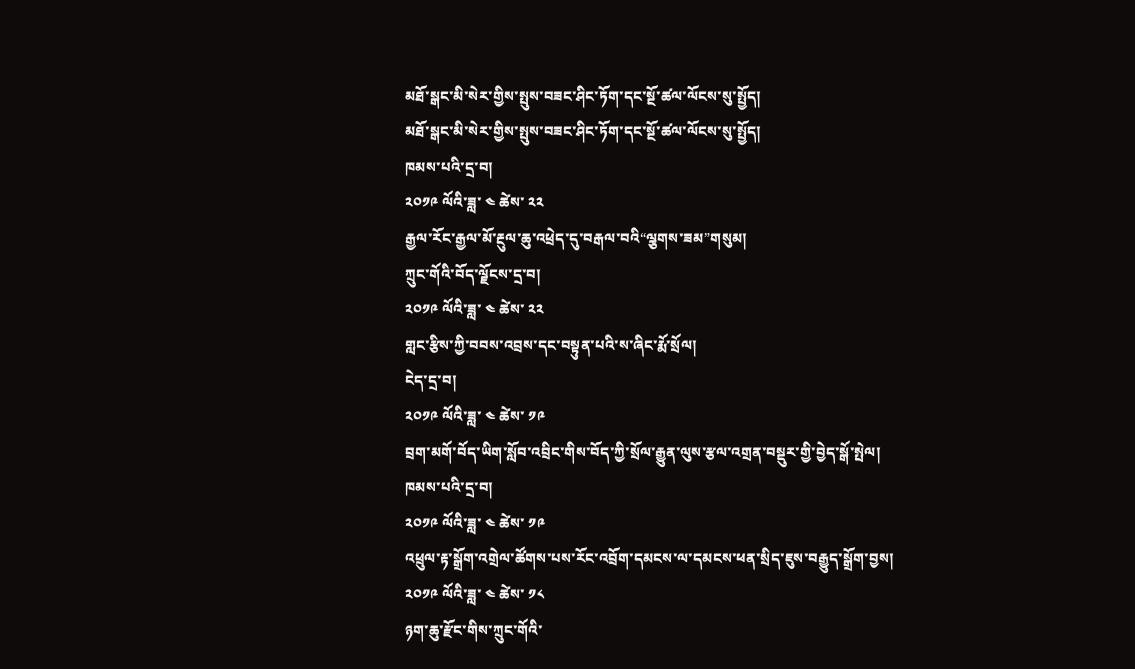མཐོ་སྒང་མི་སེར་གྱིས་སྤུས་བཟང་ཤིང་ཏོག་དང་སྔོ་ཚལ་ལོངས་སུ་སྤྱོད།
མཐོ་སྒང་མི་སེར་གྱིས་སྤུས་བཟང་ཤིང་ཏོག་དང་སྔོ་ཚལ་ལོངས་སུ་སྤྱོད།
ཁམས་པའི་དྲ་བ།
༢༠༡༩ ལོའི་ཟླ་ ༤ ཚེས་ ༢༢
རྒྱལ་རོང་རྒྱལ་མོ་རྔུལ་ཆུ་འཕྲེད་དུ་བརྒལ་བའི“ལྕགས་ཟམ”གསུམ།
ཀྲུང་གོའི་བོད་ལྗོངས་དྲ་བ།
༢༠༡༩ ལོའི་ཟླ་ ༤ ཚེས་ ༢༢
གླང་རྩིས་ཀྱི་བབས་འབྲས་དང་བསྟུན་པའི་ས་ཞིང་རྨོ་སྲོལ།
ངེད་དྲ་བ།
༢༠༡༩ ལོའི་ཟླ་ ༤ ཚེས་ ༡༩
བྲག་མགོ་བོད་ཡིག་སློབ་འབྲིང་གིས་བོད་ཀྱི་སྲོལ་རྒྱུན་ལུས་རྩལ་འགྲན་བསྡུར་གྱི་བྱེད་སྒོ་སྤེལ།
ཁམས་པའི་དྲ་བ།
༢༠༡༩ ལོའི་ཟླ་ ༤ ཚེས་ ༡༩
འཕྲུལ་རྟ་སྒྲོག་འགྲེལ་ཚོགས་པས་རོང་འབྲོག་དམངས་ལ་དམངས་ཕན་སྲིད་ཇུས་བརྒྱུད་སྒྲོག་བྱས།
༢༠༡༩ ལོའི་ཟླ་ ༤ ཚེས་ ༡༨
ཉག་ཆུ་རྫོང་གིས་ཀྲུང་གོའི་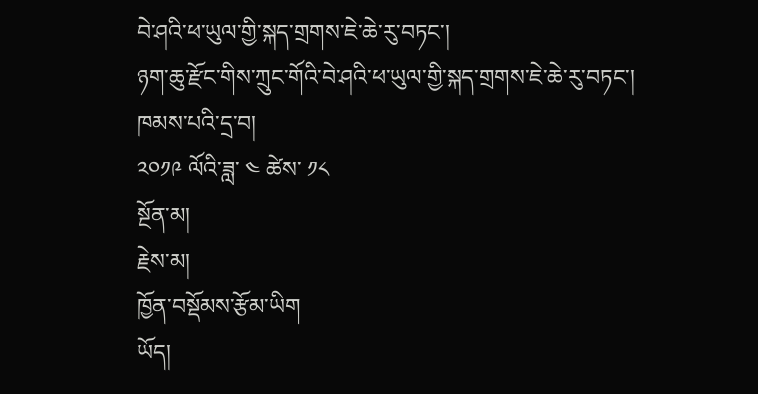བེ་ཤའི་ཕ་ཡུལ་གྱི་སྐད་གྲགས་ཇེ་ཆེ་རུ་བཏང་།
ཉག་ཆུ་རྫོང་གིས་ཀྲུང་གོའི་བེ་ཤའི་ཕ་ཡུལ་གྱི་སྐད་གྲགས་ཇེ་ཆེ་རུ་བཏང་།
ཁམས་པའི་དྲ་བ།
༢༠༡༩ ལོའི་ཟླ་ ༤ ཚེས་ ༡༨
སྔོན་མ།
རྗེས་མ།
ཁྱོན་བསྡོམས་རྩོམ་ཡིག
ཡོད།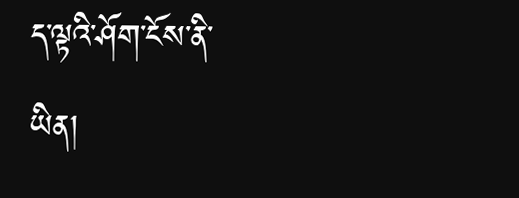ད་ལྟའི་ཤོག་ངོས་ནི་
ཡིན།